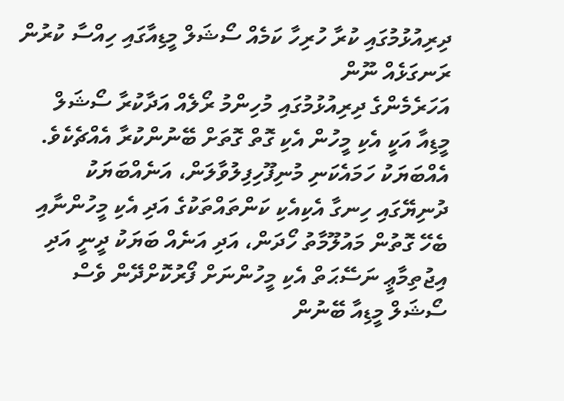ދިރިއުޅުމުގައި ކުރާ ހުރިހާ ކަމެއް ސޯޝަލް މީޑިއާގައި ހިއްސާ ކުރުން ރަނގަޅެއް ނޫން
އަހަރެމެންގެ ދިރިއުޅުމުގައި މުހިންމު ރޯލެއް އަދާކުރާ ސޯޝަލް މީޑިއާ އަކީ އެކި މީހުން އެކި ގޮތް ގޮތަށް ބޭނުންކުރާ އެއްޗެކެވެ.
އެއްބަޔަކު ހަމައެކަނި މުނިފޫހިފިލުވާލަން، އަނެއްބަޔަކު ދުނިޔޭގައި ހިނގާ އެކިއެކި ކަންތައްތަކުގެ އަދި އެކި މީހުންނާއި ބެހޭ ގޮތުން މައުލޫމާތު ހޯދަން، އަދި އަނެއް ބަޔަކު ދީނީ އަދި އިޖުތިމާޢީ ނަސޭޙަތް އެކި މީހުންނަށް ފޯރުކޮށްދޭން ވެސް ސޯޝަލް މީޑިއާ ބޭނުން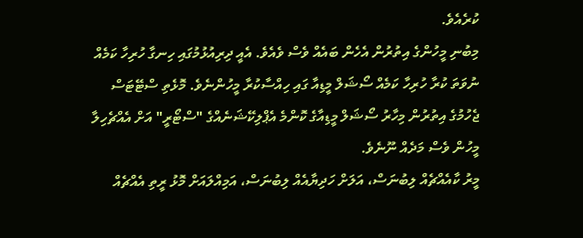ކުރެއެވެ.
މިބުނި މީހުންގެ އިތުރުން އެހެން ބައެއް ވެސް ވެއެވެ. އެއީ ދިރިއުޅުމުގައި ހިނގާ ހުރިހާ ކަމެއް ނުވަތަ ކުރާ ހުރިހާ ކަމެއް ސޯޝަލް މީޑިއާ ގައި ހިއްސާކުރާ މީހުންނެވެ. މޮޅެތި ސްޓޭޓަސް ޖެހުމުގެ އިތުރުން މިހާރު ސޯޝަލް މީޑިއާގެ ކޮންމެ އެޕްލިކޭޝަނެއްގެ "ސްޓޯރީ" އަށް އެއްޗެހިލާ މީހުން ވެސް މަދެއް ނޫނެވެ.
މީރު ކާއެއްޗެއް ލިބުނަސް، އަލަށް ހަދިޔާއެއް ލިބުނަސް، އަމިއްލައަށް މޮޅު ރީތި އެއްޗެއް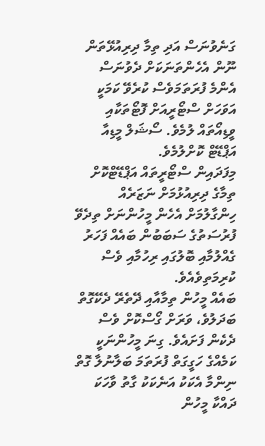ގަނެވުނަސް އަދި ތިމާ ދިރިއުޅޭތަން ނޫން އެހެންތަނަކަށް ދެވުނަސް އެންމެ ފުރަތަމަވެސް ކުރެވޭ ކަމަކީ އަވަހަށް ސްޓޯރީއަށް ފޮޓޯތަކާއި ވީޑިއޯތައް ލުމެވެ. ސޯޝަލް މީޑިއާ އަޕްޑޭޓް ކޮށްލުމެވެ.
މިފަދައިން ސްޓޯރީތައް އަޕްޑޭޓްކޮށް ތިމާގެ ދިރިއުޅުމަށް ނަޒަރެއް ހިންގާލުމަށް އެހެން މީހުންނަށް ތިދެވޭ ފުރުސަތުގެ ސަބަބުން ބައެއް ފަހަރު ގެއްލުމާއި ބޮލުގައި ރިހުމާއި ވެސް ކުރިމަތިވެއެވެ.
ބައެއް މީހުން ތިމާއާއި ދޭތެރޭ ދެކޭގޮތް ބަދަލުވެ، ވަރަށް ގޯސްކޮށް ވެސް ދެކެން ފަށައެވެ. ގިނަ މީހުންނަކީ ކަމެއްގެ ހަގީގަތް ފުރަތަމަ ބަލާނުލާ ގޮތް ނިންމާ އެކަކު އަނެކަކު ގާތު ވާހަކަ ދައްކާ މީހުން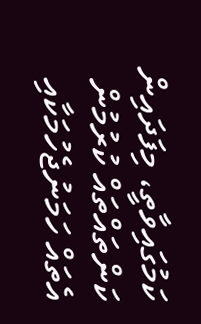ކަމުގައިވާތީ، މިފަދައިން ކަންތައްތައް ކުރުމުން އެތައް ހަމަނުޖެހުމަކާއި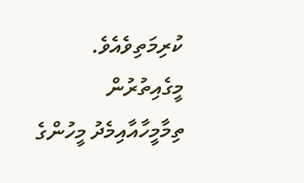ކުރިމަތިވެއެވެ. މީގެއިތުރުން ތިމާމީހާއާއިމެދު މީހުންގެ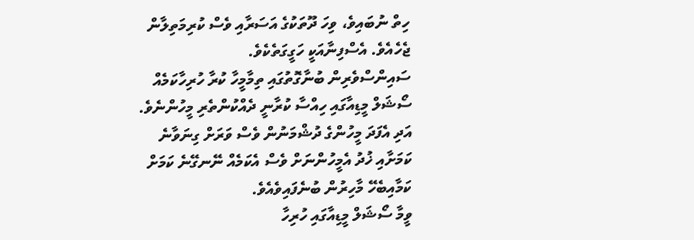ހިތް ނުބައިވެ، ވިހަ ދޫތަކުގެ އަސަރާއި ވެސް ކުރިމަތިލާން ޖެހެއެވެ. އެސްފިނާއަކީ ހަގީގަތެކެވެ.
ސައިންސްވެރިން ބުނާގޮތުގައި ތިމާމީހާ ކުރާ ހުރިހާކަމެއް ސޯޝަލް މީޑިއާގައި ހިއްސާ ކުރާނީ ދެއްކުންތެރި މީހުންނެވެ. އަދި އެފަދަ މީހުންގެ ދުޝްމަނުން ވެސް ވަރަށް ގިނަވާނެ ކަމަށާއި ޚުދު އެމީހުންނަށް ވެސް އެކަމެއް ނޭނގޭނެ ކަމަށް ކަމާއިބެހޭ މާހިރުން ބުނެފައިވެއެވެ.
ވީމާ ސޯޝަލް މީޑިއާގައި ހުރިހާ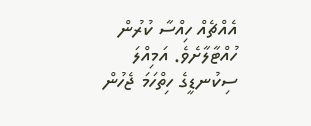އެއްޗެއް ހިއްސާ ކުރުން ހުއްޓާލާށެވެ. އަމިއްލަ ސިކުނޑީގެ ހިތްހަމަ ޖެހުން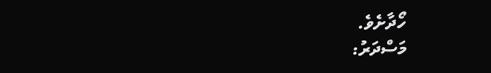ހޯދާށެވެ.
މަސްދަރު: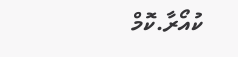ކުއޯރާ.ކޮމް